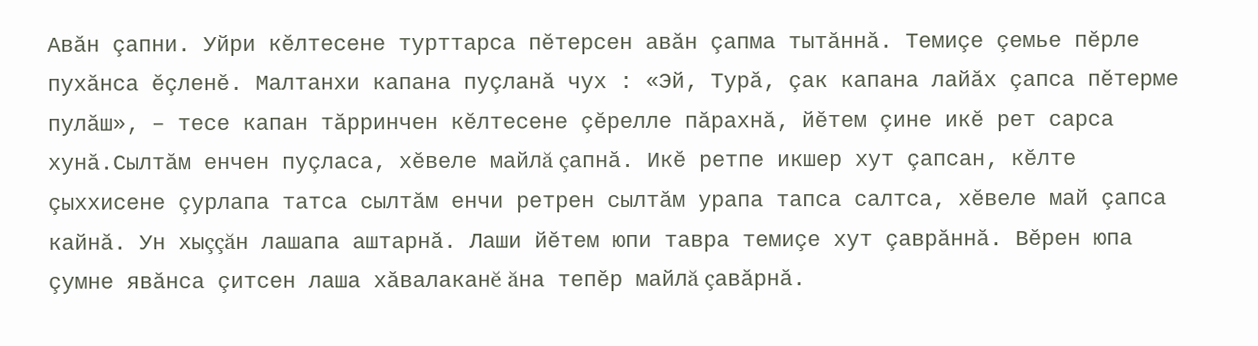Авăн çапни. Уйри кĕлтесене турттарса пĕтерсен авăн çапма тытăннă. Темиçе çемье пĕрле пухăнса ĕçленĕ. Малтанхи капана пуçланă чух : «Эй‚ Турă‚ çак капана лайăх çапса пĕтерме пулăш»‚ – тесе капан тăрринчен кĕлтесене çĕрелле пăрахнă‚ йĕтем çине икĕ рет сарса хунă.Сылтăм енчен пуçласа‚ хĕвеле майлă çапнă. Икĕ ретпе икшер хут çапсан‚ кĕлте çыххисене çурлапа татса сылтăм енчи ретрен сылтăм урапа тапса салтса‚ хĕвеле май çапса кайнă. Ун хыççăн лашапа аштарнă. Лаши йĕтем юпи тавра темиçе хут çаврăннă. Вĕрен юпа çумне явăнса çитсен лаша хăвалаканĕ ăна тепĕр майлă çавăрнă.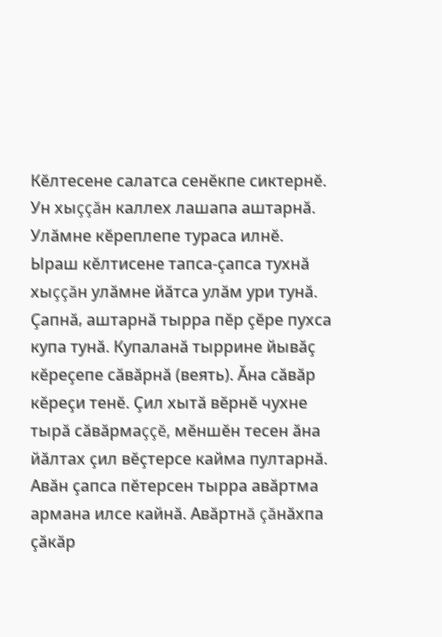Кĕлтесене салатса сенĕкпе сиктернĕ. Ун хыççăн каллех лашапа аштарнă. Улăмне кĕреплепе тураса илнĕ.
Ыраш кĕлтисене тапса-çапса тухнă хыççăн улăмне йăтса улăм ури тунă. Çапнă‚ аштарнă тырра пĕр çĕре пухса купа тунă. Купаланă тыррине йывăç кĕреçепе сăвăрнă (веять). Ăна сăвăр кĕреçи тенĕ. Çил хытă вĕрнĕ чухне тырă сăвăрмаççĕ‚ мĕншĕн тесен ăна йăлтах çил вĕçтерсе кайма пултарнă.
Авăн çапса пĕтерсен тырра авăртма армана илсе кайнă. Авăртнă çăнăхпа çăкăр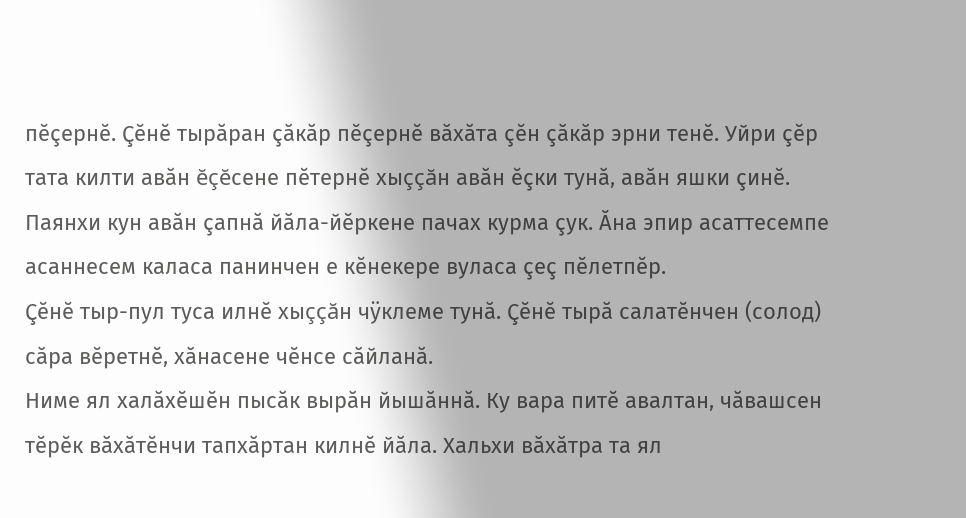пĕçернĕ. Çĕнĕ тырăран çăкăр пĕçернĕ вăхăта çĕн çăкăр эрни тенĕ. Уйри çĕр тата килти авăн ĕçĕсене пĕтернĕ хыççăн авăн ĕçки тунă‚ авăн яшки çинĕ.
Паянхи кун авăн çапнă йăла-йĕркене пачах курма çук. Ăна эпир асаттесемпе асаннесем каласа панинчен е кĕнекере вуласа çеç пĕлетпĕр.
Çĕнĕ тыр-пул туса илнĕ хыççăн чÿклеме тунă. Çĕнĕ тырă салатĕнчен (солод) сăра вĕретнĕ‚ хăнасене чĕнсе сăйланă.
Ниме ял халăхĕшĕн пысăк вырăн йышăннă. Ку вара питĕ авалтан‚ чăвашсен тĕрĕк вăхăтĕнчи тапхăртан килнĕ йăла. Хальхи вăхăтра та ял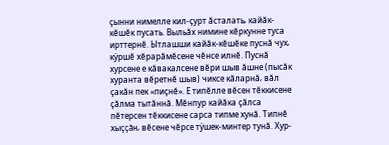çынни нимелле кил-çурт ăсталать‚ кайăк-кĕшĕк пусать. Выльăх нимине кĕркунне туса ирттернĕ. Ытлашши кайăк-кĕшĕке пуснă чух‚ кÿршĕ хĕрарăмĕсене чĕнсе илнĕ. Пуснă хурсене е кăвакалсене вĕри шыв ăшне (пысăк хуранта вĕретнĕ шыв) чиксе кăларнă‚ вăл çакăн пек «пиçнĕ». Е типĕлле вĕсен тĕккисене çăлма тытăннă. Мĕнпур кайăка çăлса пĕтерсен тĕккисене сарса типме хунă. Типнĕ хыççăн‚ вĕсене чĕрсе тÿшек-минтер тунă. Хур-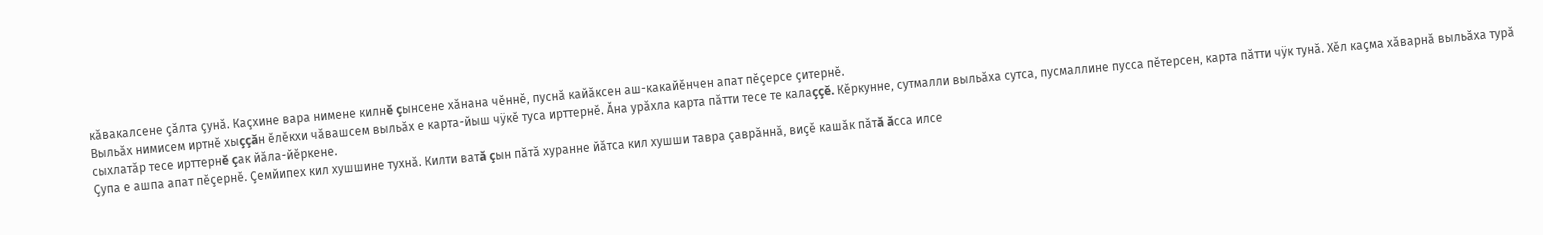кăвакалсене çăлта çунă. Каçхине вара нимене килнĕ çынсене хăнана чĕннĕ‚ пуснă кайăксен аш-какайĕнчен апат пĕçерсе çитернĕ.
Выльăх нимисем иртнĕ хыççăн ĕлĕкхи чăвашсем выльăх е карта-йыш чÿкĕ туса ирттернĕ. Ăна урăхла карта пăтти тесе те калаççĕ. Кĕркунне‚ сутмалли выльăха сутса‚ пусмаллине пусса пĕтерсен‚ карта пăтти чÿк тунă. Хĕл каçма хăварнă выльăха турă сыхлатăр тесе ирттернĕ çак йăла-йĕркене.
Çупа е ашпа апат пĕçернĕ. Çемйипех кил хушшине тухнă. Килти ватă çын пăтă хуранне йăтса кил хушши тавра çаврăннă‚ виçĕ кашăк пăтă ăсса илсе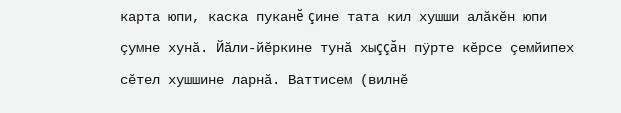карта юпи, каска пуканĕ çине тата кил хушши алăкĕн юпи çумне хунă. Йăли-йĕркине тунă хыççăн пÿрте кĕрсе çемйипех сĕтел хушшине ларнă. Ваттисем (вилнĕ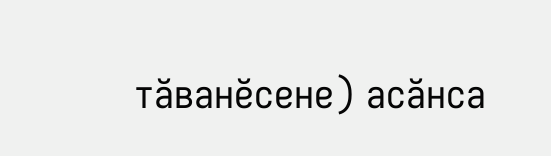тăванĕсене) асăнса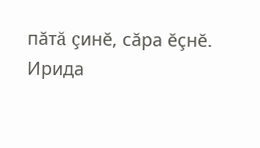пăтă çинĕ‚ сăра ĕçнĕ.
Ирида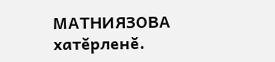МАТНИЯЗОВА хатĕрленĕ.